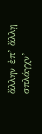ἄλλην ἐπ’ ἄλλῃ σπλάγχν’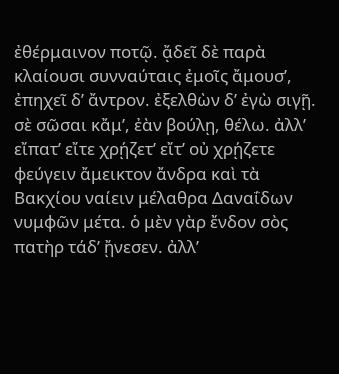ἐθέρμαινον ποτῷ. ᾄδεῖ δὲ παρὰ κλαίουσι συνναύταις ἐμοῖς ἄμουσ’, ἐπηχεῖ δ’ ἄντρον. ἐξελθὼν δ’ ἐγὼ σιγῇ. σὲ σῶσαι κἄμ’, ἐὰν βούλῃ, θέλω. ἀλλ’ εἴπατ’ εἴτε χρῄζετ’ εἴτ’ οὐ χρῄζετε φεύγειν ἄμεικτον ἄνδρα καὶ τὰ Βακχίου ναίειν μέλαθρα Δαναΐδων νυμφῶν μέτα. ὁ μὲν γὰρ ἔνδον σὸς πατὴρ τάδ’ ᾔνεσεν. ἀλλ’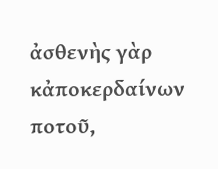ἀσθενὴς γὰρ κἀποκερδαίνων ποτοῦ,